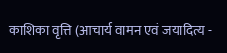काशिका वृत्ति (आचार्य वामन एवं जयादित्य -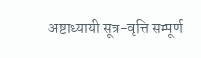अष्टाध्यायी सूत्र-वृत्ति सम्पूर्ण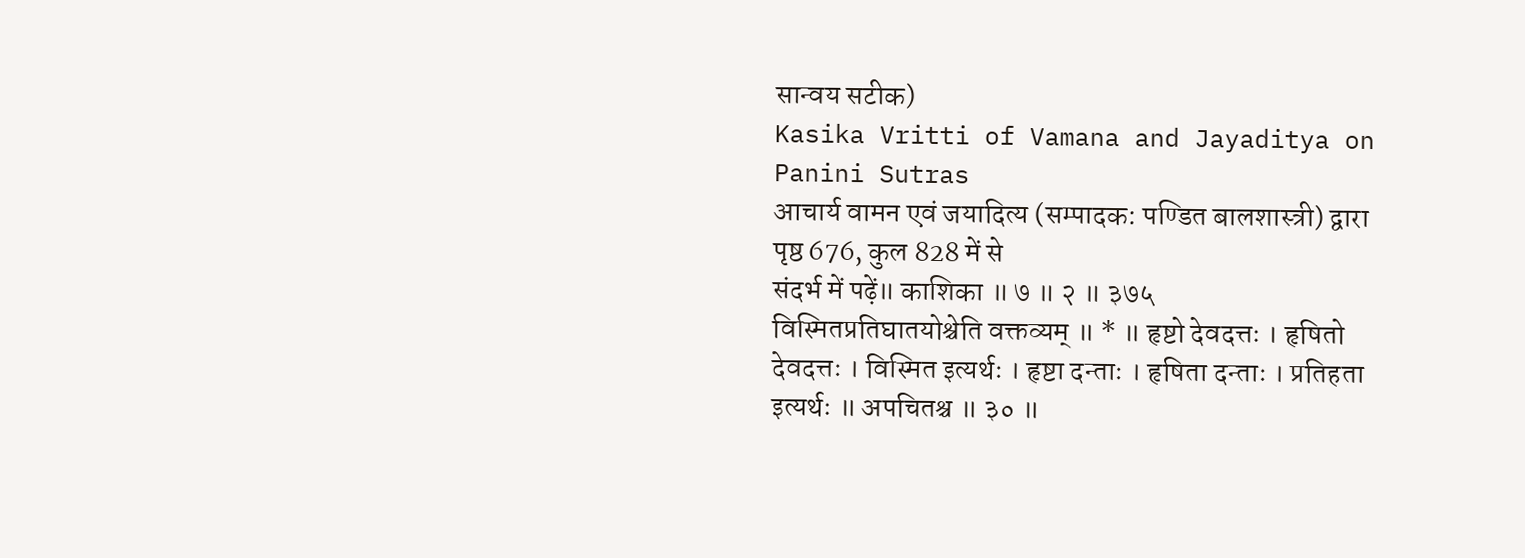सान्वय सटीक)
Kasika Vritti of Vamana and Jayaditya on Panini Sutras
आचार्य वामन एवं जयादित्य (सम्पादक: पण्डित बालशास्त्री) द्वारा
पृष्ठ 676, कुल 828 में से
संदर्भ में पढ़ें॥ काशिका ॥ ७ ॥ २ ॥ ३७५
विस्मितप्रतिघातयोश्चेति वक्तव्यम् ॥ * ॥ हृष्टो देवदत्तः । हृषितो देवदत्तः । विस्मित इत्यर्थः । हृष्टा दन्ताः । हृषिता दन्ताः । प्रतिहता इत्यर्थः ॥ अपचितश्च ॥ ३० ॥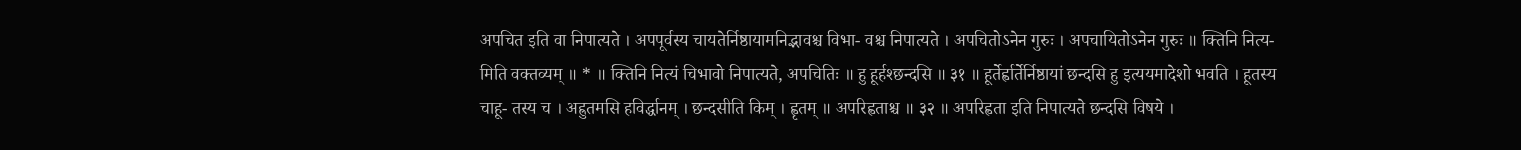अपचित इति वा निपात्यते । अपपूर्वस्य चायतेर्निष्ठायामनिद्भावश्च विभा- वश्च निपात्यते । अपचितोऽनेन गुरुः । अपचायितोऽनेन गुरुः ॥ क्तिनि नित्य- मिति वक्तव्यम् ॥ * ॥ क्तिनि नित्यं चिभावो निपात्यते, अपचितिः ॥ हु हूर्हश्छन्दसि ॥ ३१ ॥ हूर्तेर्ह्वार्तेर्निष्ठायां छन्दसि हु इत्ययमादेशो भवति । हूतस्य चाहू- तस्य च । अह्रुतमसि हविर्द्धानम् । छन्दसीति किम् । ह्वृतम् ॥ अपरिह्वताश्च ॥ ३२ ॥ अपरिह्वता इति निपात्यते छन्दसि विषये ।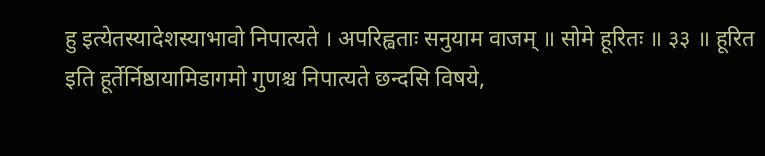हु इत्येतस्यादेशस्याभावो निपात्यते । अपरिह्वताः सनुयाम वाजम् ॥ सोमे हूरितः ॥ ३३ ॥ हूरित इति हूर्तेर्निष्ठायामिडागमो गुणश्च निपात्यते छन्दसि विषये,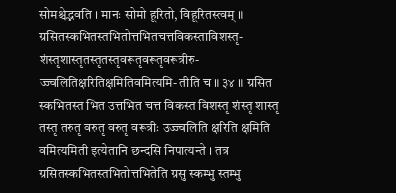सोमश्चेद्भवति । मानः सोमो हूरितो, विहूरितस्त्वम् ॥ ग्रसितस्कभितस्तभितोत्तभितचत्तविकस्ताविशस्तृ- शंस्तृशास्तृतस्तृतस्तृवरूतृवरूतृवरूत्रीरु- ज्ज्वलितिक्षरितिक्षमितिवमित्यमि- तीति च ॥ ३४ ॥ ग्रसित स्कभितस्त भित उत्तभित चत्त विकस्त विशस्तृ शंस्तृ शास्तृ तस्तृ तरुतृ वरुतृ वरुतृ वरूत्रीः उज्ज्वलिति क्षरिति क्षमिति वमित्यमिती इत्येतानि छन्दसि निपात्यन्ते । तत्र ग्रसितस्कभितस्तभितोत्तभितेति ग्रसु स्कम्भु स्तम्भु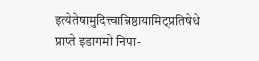इत्येतेषामुदित्त्वान्निष्ठायामिट्प्रतिषेधे प्राप्ते इडागमो निपा-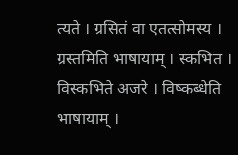त्यते । ग्रसितं वा एतत्सोमस्य । ग्रस्तमिति भाषायाम् । स्कभित । विस्कभिते अजरे । विष्कब्धेति भाषायाम् ।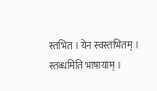स्तभित । येन स्वस्तभितम् । स्तब्धमिति भाषायाम् ।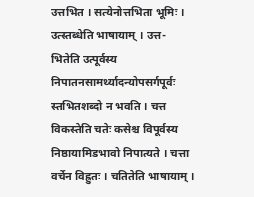उत्तभित । सत्येनोत्तभिता भूमिः । उत्स्तब्धेति भाषायाम् । उत्त- भितेति उत्पूर्वस्य निपातनसामर्थ्यादन्योपसर्गपूर्वः स्तभितशब्दो न भवति । चत्त विकस्तेति चतेः कसेश्च विपूर्वस्य निष्ठायामिडभावो निपात्यते । चत्ता वर्चेन विह्रुतः । चतितेति भाषायाम् ।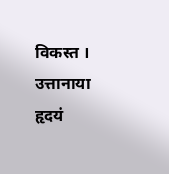विकस्त । उत्तानाया हृदयं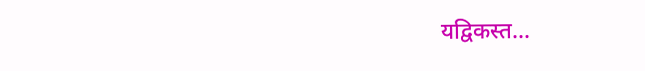यद्विकस्त...